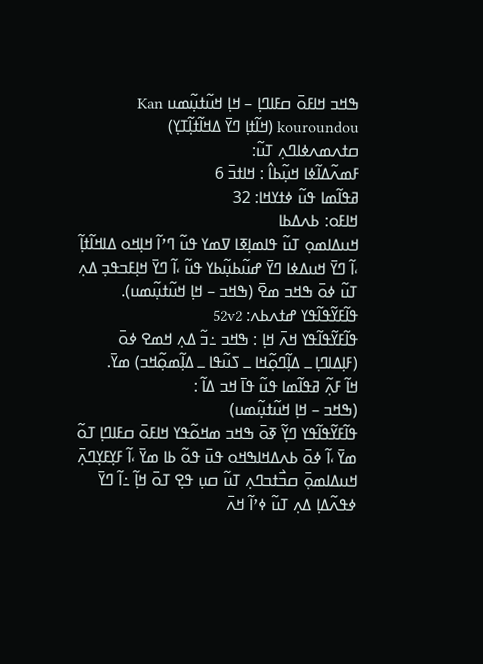ߒߞߏ ߞߊߓߋ߫ ߛߓߊߣߊ߲ – ߞߊ߲ ߞߎ߬ߙߎ߲߬ߘߎ Kan kouroundou (ߞߊ߬ߙߊ߲ ߣߌ߫ ߡߞߊ߬ߙߊ߲߬ߠߌ߲)
ߛߙߍߘߍߦߊߣߍ߲ ߠߎ߬:
ߓߘߍ߬ߡߊ߬ߦߊ ߞߎ߲߬ߕߊ߮ : ߞߊߙߏ߫ 6
ߥߟߊ߬ߘߊ ߟߎ߬ ߦߙߌߞߊ: 32
ߞߊߓߋ: ߕߍߡߕߊ
ߞߎߡߊߘߋ߲ ߠߎ߬ ߟߊߘߊ߲ߧߊ ߜߘߌ ߟߎ߬ ߣߴߊ߬ ߞߊ߲ߞߋ ߡߊߞߊ߬ߙߊ߲߬ ،ߊ߬ ߣߌ߫ ߞߎߡߦߊ ߣߌ߫ ߝߎ߬ߕߎ߲߬ߕߌ ߟߎ߬ ،ߊ߬ ߣߌ߫ ߞߊ߲ߓߏߟߏ߲ ߡߍ߲ ߠߎ߬ ߦߋ߫ ߒߞߏ ߘߐ߫ (ߒߞߏ – ߞߊ߲ ߞߎ߬ߙߎ߲߬ߘߎ).
ߟߊ߬ߓߌ߬ߟߊ߬ߟߌ ߝߙߍߕߍ: 52v2
ߟߊ߬ߓߌ߬ߟߊ߬ߟߌ ߞߍ߫ ߞߊ߲ : ߒߞߏ ߸ߏ߬ ߡߍ߲ ߞߘߐ ߦߋ߫ (ߓߊ߲ߡߊߣߊ߲ ߺ ߡߊ߲߬ߣߋ߲߬ߞߊ ߺ ߖߎ߬ߟߊ ߺ ߡߊ߲߬ߘߋ߲߬ߞߏ) ߘߌ߫.
ߞߊ߬ ߓߍ߲߬ ߥߟߊ߬ߘߊ ߟߎ߬ ߟߊ߫ ߞߏ ߡߊ߬ :
(ߒߞߏ – ߞߊ߲ ߞߎ߬ߙߎ߲߬ߘߎ)
ߟߊ߬ߓߌ߬ߟߊ߬ߟߌ ߣߌ߲߬ ߧߋ߫ ߒߞߏ ߘߞߋ߬ߟߌ ߞߊߓߋ߫ ߛߓߊߣߊ߲ ߠߋ߬ ߘߌ߫ ،ߊ߬ ߦߋ߫ ߕߍߡߞߊߒߞߋ ߟߎ߫ ߟߋ߬ ߕߊ ߘߌ߫ ،ߊ߬ ߓߌ߲ߓߌ߲ߣߍ߲߫ ߞߎߡߊߘߋ߲߫ ߛߏ߯ߙߏߣߍ߲ ߠߎ߬ ߛߎ߲ ߟߐ߲ ߠߋ߫ ߞߊ߲߬ ߸ߊ߬ ߣߌ߫ ߦߟߍ߬ߡߊ߲ ߡߍ߲ ߠߎ߬ ߦߴߊ߬ ߞߍ߫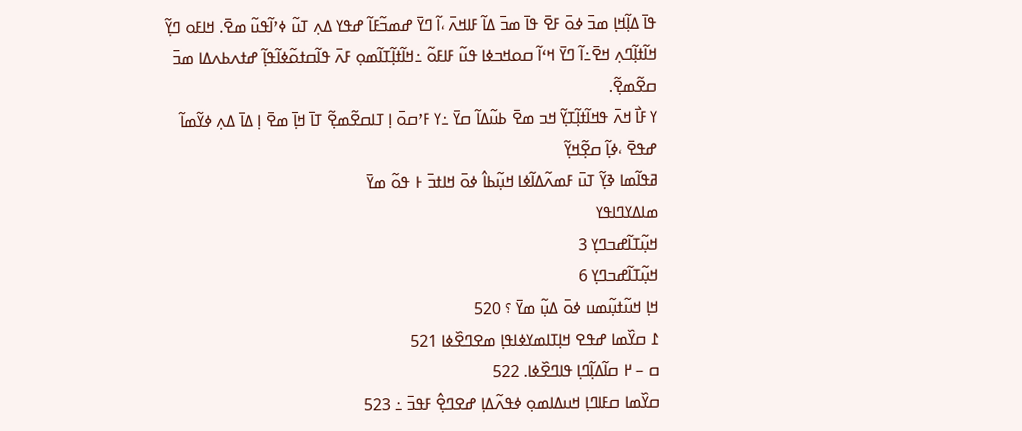ߟߊ߫ ߡߊ߲߬ߞߊ߲ ߘߏ߫ ߦߋ߫ ߓߐ߫ ߟߊ߫ ߘߏ߫ ߡߊ߬ ߓߊߞߍ߫ ،ߊ߬ ߣߌ߫ ߝߘߏ߬ߓߊ߬ ߝߟߌ ߡߍ߲ ߠߎ߬ ߦߴߊ߬ߟߎ߬ ߘߐ߫. ߞߊߓߋ ߣߌ߲߬ ߞߊ߬ߙߊ߲߬ߣߍ߲ ߞߐ߫߸ߊ߬ ߣߌ߫ ߞߵߊ߬ ߛߋߞߏߦߊ ߟߎ߬ ߓߊߓߋ߬ ߸ߞߊ߬ߙߊ߲߬ߠߊ߬ߘߋ߲ ߓߍ߫ ߟߊ߬ߛߙߋ߬ߦߊ߬ߟߊ߲߬ ߝߙߍߕߍߡߊ ߘߏ߫ ߛߐ߬ߘߐ߲߬.
ߌ ߓߊ߯ ߞߍ߫ ߟߞߊ߬ߙߊ߲߬ߠߌ߲߬ ߞߏ ߘߐ߫ ߕߎ߬ߡߊ߬ ߛߌ߫ ߸ߌ ߓߴߛߋ߫ ߊ߲ ߠߊߛߐ߬ߘߐ߲߬ ߠߊ߫ ߞߊ߲߫ ߘߐ߫ ߊ߲ ߡߊ߫ ߡߍ߲ ߦߌ߬ߘߊ߬ ߝߟߐ߫ ،ߦߊ߲߬ ߛߐ߲߬ߞߌ߲߬
ߥߟߊ߬ߘߊ ߢߌ߲߬ ߠߎ߫ ߓߘߍ߬ߡߊ߬ߦߊ ߞߎ߲߬ߕߊ߮ ߦߋ߫ ߞߊߙߏ߫ ߅ ߟߋ߬ ߘߌ߫
ߘߊߡߌߣߊߟߌ
ߞߎ߲߬ߠߊ߬ߝߏߣߌ߲ 3
ߞߎ߲߬ߠߊ߬ߝߏߣߌ߲ 6
ߞߊ߲ ߞߎ߬ߙߎ߲߬ߘߎ ߦߋ߫ ߡߎ߲߬ ߘߌ߫ ؟ 520
߁ ߛߌ߰ߘߊ ߝߟߐ ߞߊ߲ߠߊߘߌߦߊߟߊ߲ ߘߐߣߐ߰ߦߊ 521
ߛ – ߂ ߛߊ߬ߡߊ߲߬ߣߊ߲ ߟߊߣߐ߰ߦߊ. 522
ߛߌ߰ߘߊ ߛߓߊߣߊ߲ ߞߎߡߊߘߋ߲ ߦߟߍ߬ߡߊ߲ ߝߐߣߐ߲߮ ߓߟߏ߫ ߸ 523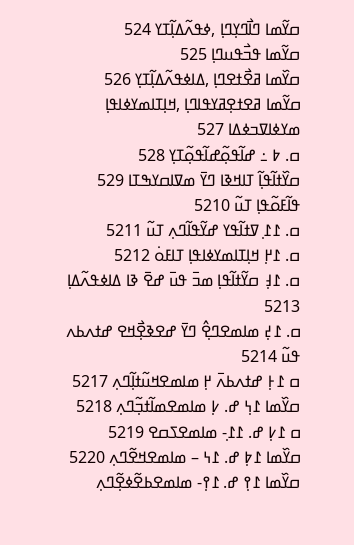ߛߌ߬ߘߊ ߣߊ߯ߣߌ߲ߣߊ߲ ,ߦߟߍ߬ߡߊ߲߬ߠߌ 524
ߛߌ߬ߘߊ ߟߏ߯ߟߎߣߊ߲ 525
ߛߌ߰ߘߊ ߥߐ߯ߙߐߣߊ߲ ,ߡߊߦߟߍ߬ߡߊ߲߬ߠߌ߲ 526
ߛߌ߬ߘߊ ߥߐߙߐ߲ߥߌߟߊߣߊ߲ ,ߞߊ߲ߠߊߘߌߦߊߟߊ߲ ߘߌߦߊߜߏߦߡߊ 527
ߛ. ߈ ߸ ߝߊ߬ߟߋ߲߬ߝߊ߬ߟߋ߲߬ߠߌ߲ 528
ߛߌ߰ߙߊ߬ߟߊ߲߬ ߠߊߞߢߊ ߣߌ߫ ߘߜߊߛߌߒߠߊ 529
ߟߊ߬ߓߋ߬ߟߊ߲ ߠߎ߬ 5210
ߛ. ߁߁߲ ߜߙߊ߬ߟߌ ߝߌ߬ߟߊ߬ߣߍ߲ ߠߎ߬ 5211
ߛ. ߁߂߲ ߞߊ߲ߠߊߘߌߦߊߟߊ߲ ߠߊߓߋ߭ 5212
ߛ. ߁߃߲ ߛߌ߬ߙߊ߬ߟߊ߲ ߘߏ߫ ߟߎ߫ ߝߐ߫ ߢߊ ߡߊߦߟߍ߬ߡߊ߲ 5213
ߛ. ߁߄߲ ߘߊߘߐߣߐ߲߮ ߣߌ߫ ߝߐߢߐ߲߯ߞߐ ߝߙߍߕߍ ߟߎ߬ 5214
ߛ ߁߅߲ ߝߙߍߕߍ߫ ߂߲ ߘߊߘߐߞߎ߬ߙߊ߲߬ߣߍ߲ 5217
ߛߌ߰ߘߊ ߁߆߲ ߝ. ߇߲ ߘߊߘߐߘߊ߬ߙߏ߲߬ߣߍ߲ 5218
ߛ ߁߇߲ ߝ. ߁߁߲- ߘߊߘߐߖߛߐ 5219
ߛߌ߰ߘߊ ߁߈߲ ߝ. ߁߆ – ߘߊߘߐߞߐ߬ߣߍ߲ 5220
ߛߌ߰ߘߊ ߁߉߲ ߝ. ߁߉߲- ߘߊߘߐߕߐ߬ߦߐ߲߬ߣߍ߲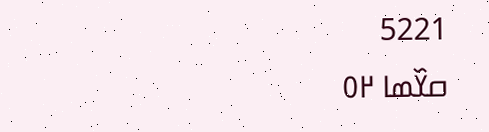5221
ߛߌ߰ߘߊ ߂߀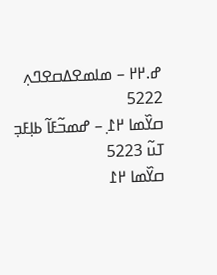ߝ.߂߂ – ߘߊߘߐߡߛߐߣߍ߲ 5222
ߛߌ߰ߘߊ ߂߁߲ – ߝߘߏ߬ߓߊ߬ ߕߊ߲ߓߏ߲ ߠߎ߬ 5223
ߛߌ߰ߘߊ ߂߁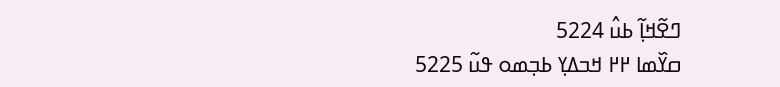ߣߐ߬ߞߊ߲߬ ߕߎ߮ 5224
ߛߌ߰ߘߊ ߂߂ ߞߏߡߌ߲ ߕߏ߲ߘߋ ߟߎ߬ 5225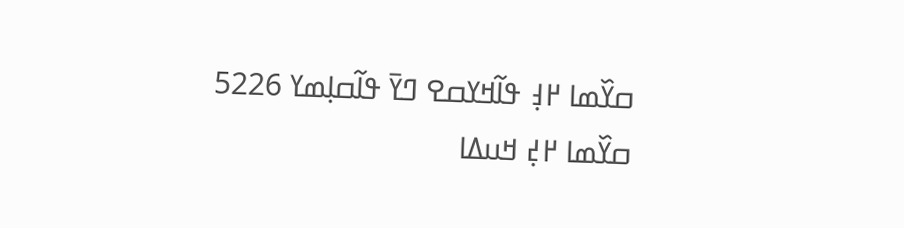ߛߌ߰ߘߊ ߂߃߲ ߟߊ߬ߞߌߛߐ ߣߌ߫ ߟߊ߬ߛߊ߲ߘߌ 5226
ߛߌ߰ߘߊ ߂߄߲ ߞߎߡߊ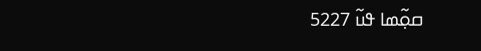ߛߋ߲߬ߘߊ ߟߎ߬ 5227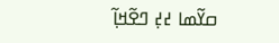ߛߌ߬ߘߊ ߄߄߲ ߣߐ߬ߞߊ߲߬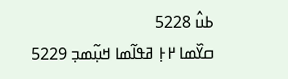ߕߎ߮ 5228
ߛߌ߰ߘߊ ߂߅߲ ߥߟߊ߬ߘߊ ߞߎ߲߬ߘߏ߲ 5229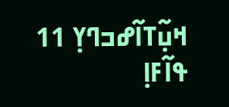ߞߎ߲߬ߠߊ߬ߝߏߣߌ߲ 11
ߟߊ߬ߓߊ߲